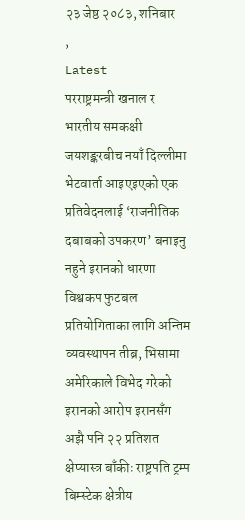२३ जेष्ठ २०८३, शनिबार
,
Latest
परराष्ट्रमन्त्री खनाल र भारतीय समकक्षी जयशङ्करबीच नयाँ दिल्लीमा भेटवार्ता आइएइएको एक प्रतिवेदनलाई ‘राजनीतिक दबाबको उपकरण’ बनाइनु नहुने इरानको धारणा विश्वकप फुटबल प्रतियोगिताका लागि अन्तिम व्यवस्थापन तीब्र, भिसामा अमेरिकाले विभेद गरेको इरानको आरोप इरानसँग अझै पनि २२ प्रतिशत क्षेप्यास्त्र बाँकीः राष्ट्रपति ट्रम्प बिम्स्टेक क्षेत्रीय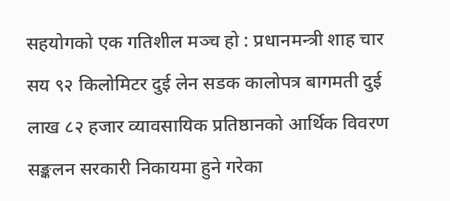सहयोगको एक गतिशील मञ्च हो : प्रधानमन्त्री शाह चार सय ९२ किलोमिटर दुई लेन सडक कालोपत्र बागमती दुई लाख ८२ हजार व्यावसायिक प्रतिष्ठानको आर्थिक विवरण सङ्कलन सरकारी निकायमा हुने गरेका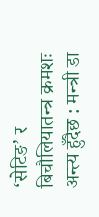‘सेटिङ’ र बिचौलियातन्त्र क्रमशः अन्त्य हुँदैछ : मन्त्री डा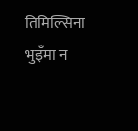तिमिल्सिना भुइँमा न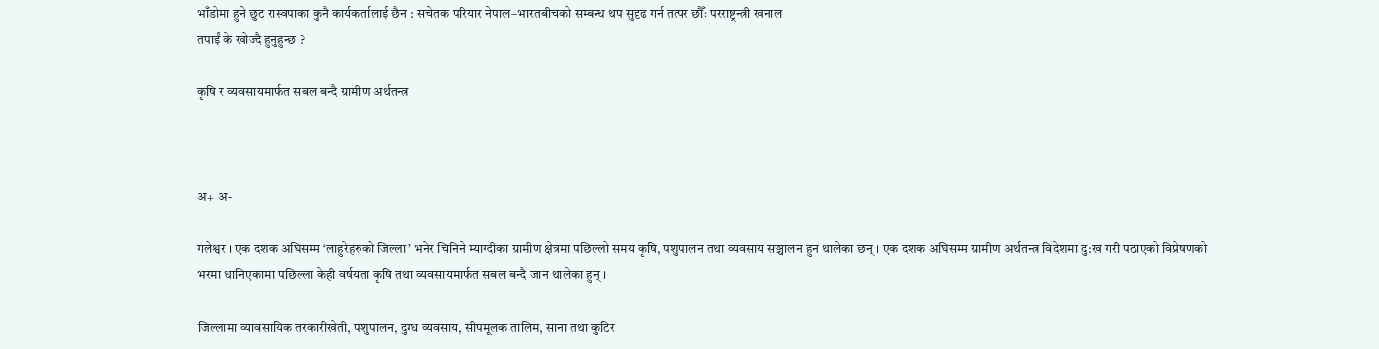भाँडोमा हुने छुट रास्वपाका कुनै कार्यकर्तालाई छैन : सचेतक परियार नेपाल–भारतबीचको सम्बन्ध थप सुदृढ गर्न तत्पर छौँः परराष्ट्रन्त्री खनाल
तपाईं के खोज्दै हुनुहुन्छ ?

कृषि र व्यवसायमार्फत सबल बन्दै ग्रामीण अर्थतन्त्र



अ+ अ-

गलेश्वर । एक दशक अघिसम्म ‘लाहुरेहरुको जिल्ला’ भनेर चिनिने म्याग्दीका ग्रामीण क्षेत्रमा पछिल्लो समय कृषि, पशुपालन तथा व्यवसाय सञ्चालन हुन थालेका छन् । एक दशक अघिसम्म ग्रामीण अर्थतन्त्र विदेशमा दु:ख गरी पठाएको विप्रेषणको भरमा धानिएकामा पछिल्ला केही वर्षयता कृषि तथा व्यवसायमार्फत सबल बन्दै जान थालेका हुन् ।

जिल्लामा व्यावसायिक तरकारीखेती, पशुपालन, दुग्ध व्यवसाय, सीपमूलक तालिम, साना तथा कुटिर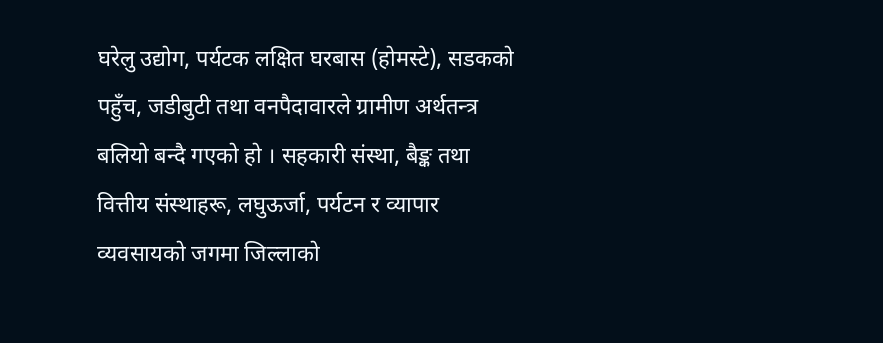घरेलु उद्योग, पर्यटक लक्षित घरबास (होमस्टे), सडकको पहुँच, जडीबुटी तथा वनपैदावारले ग्रामीण अर्थतन्त्र बलियो बन्दै गएको हो । सहकारी संस्था, बैङ्क तथा वित्तीय संस्थाहरू, लघुऊर्जा, पर्यटन र व्यापार व्यवसायको जगमा जिल्लाको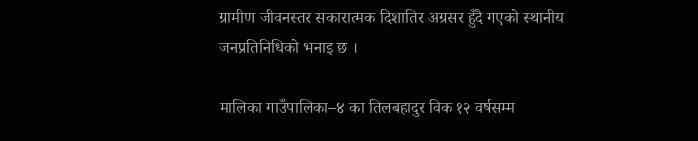ग्रामीण जीवनस्तर सकारात्मक दिशातिर अग्रसर हुँदै गएको स्थानीय जनप्रतिनिधिको भनाइ छ ।

मालिका गाउँपालिका–४ का तिलबहादुर विक १२ वर्षसम्म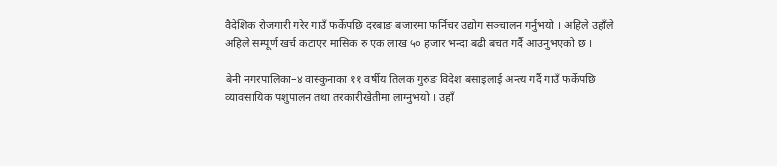वैदेशिक रोजगारी गरेर गाउँ फर्केपछि दरबाङ बजारमा फर्निचर उद्योग सञ्चालन गर्नुभयो । अहिले उहाँले अहिले सम्पूर्ण खर्च कटाएर मासिक रु एक लाख ५० हजार भन्दा बढी बचत गर्दै आउनुभएको छ ।

बेनी नगरपालिका–४ वास्कुनाका ११ वर्षीय तिलक गुरुङ विदेश बसाइलाई अन्त्य गर्दै गाउँ फर्केपछि व्यावसायिक पशुपालन तथा तरकारीखेतीमा लाग्नुभयो । उहाँ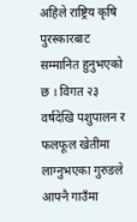अहिले राष्ट्रिय कृषि पुरस्कारबाट सम्मानित हुनुभएको छ । विगत २३ वर्षदेखि पशुपालन र फलफूल खेतीमा लाग्नुभएका गुरुङले आफ्नै गाउँमा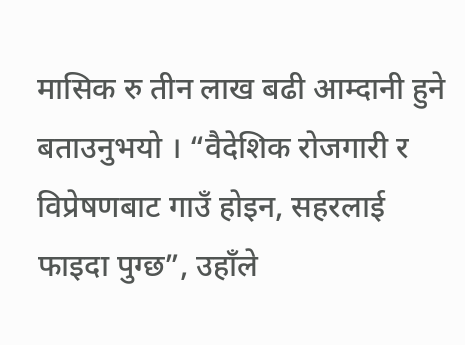मासिक रु तीन लाख बढी आम्दानी हुने बताउनुभयो । “वैदेशिक रोजगारी र विप्रेषणबाट गाउँ होइन, सहरलाई फाइदा पुग्छ”, उहाँले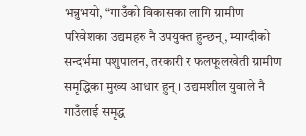भन्नुभयो, “गाउँको विकासका लागि ग्रामीण परिवेशका उद्यमहरु नै उपयुक्त हुन्छन्, म्याग्दीको सन्दर्भमा पशुपालन, तरकारी र फलफूलखेती ग्रामीण समृद्धिका मुख्य आधार हुन् । उद्यमशील युवाले नै गाउँलाई समृद्ध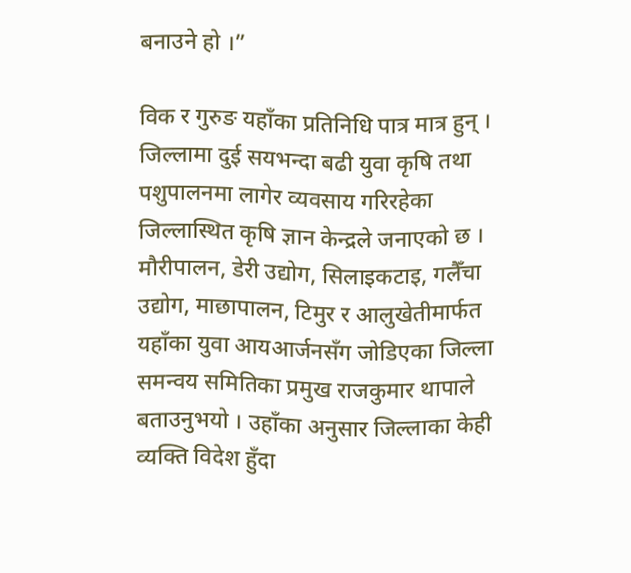बनाउने हो ।”

विक र गुरुङ यहाँका प्रतिनिधि पात्र मात्र हुन् । जिल्लामा दुई सयभन्दा बढी युवा कृषि तथा पशुपालनमा लागेर व्यवसाय गरिरहेका जिल्लास्थित कृषि ज्ञान केन्द्रले जनाएको छ । मौरीपालन, डेरी उद्योग, सिलाइकटाइ, गलैँचा उद्योग, माछापालन, टिमुर र आलुखेतीमार्फत यहाँका युवा आयआर्जनसँग जोडिएका जिल्ला समन्वय समितिका प्रमुख राजकुमार थापाले बताउनुभयो । उहाँका अनुसार जिल्लाका केही व्यक्ति विदेश हुँदा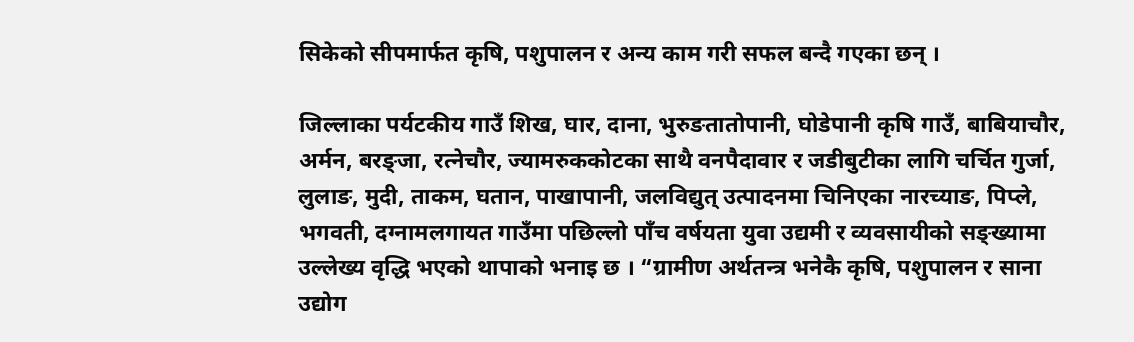सिकेको सीपमार्फत कृषि, पशुपालन र अन्य काम गरी सफल बन्दै गएका छन् ।

जिल्लाका पर्यटकीय गाउँ शिख, घार, दाना, भुरुङतातोपानी, घोडेपानी कृषि गाउँ, बाबियाचौर, अर्मन, बरङ्जा, रत्नेचौर, ज्यामरुककोटका साथै वनपैदावार र जडीबुटीका लागि चर्चित गुर्जा, लुलाङ, मुदी, ताकम, घतान, पाखापानी, जलविद्युत् उत्पादनमा चिनिएका नारच्याङ, पिप्ले, भगवती, दग्नामलगायत गाउँमा पछिल्लो पाँच वर्षयता युवा उद्यमी र व्यवसायीको सङ्ख्यामा उल्लेख्य वृद्धि भएको थापाको भनाइ छ । “ग्रामीण अर्थतन्त्र भनेकै कृषि, पशुपालन र साना उद्योग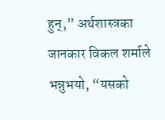हुन्,” अर्थशास्त्रका जानकार विकल शर्माले भन्नुभयो, “यसको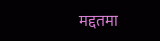मद्दतमा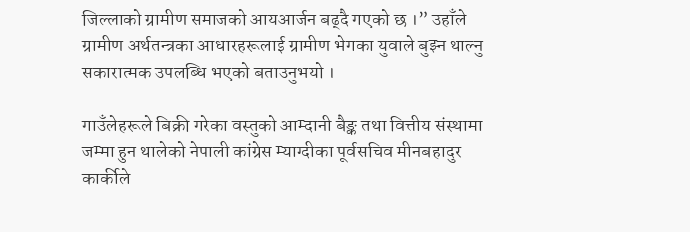जिल्लाको ग्रामीण समाजको आयआर्जन बढ्दै गएको छ ।” उहाँले ग्रामीण अर्थतन्त्रका आधारहरूलाई ग्रामीण भेगका युवाले बुझ्न थाल्नु सकारात्मक उपलब्धि भएको बताउनुभयो ।

गाउँलेहरूले बिक्री गरेका वस्तुको आम्दानी बैङ्क तथा वित्तीय संस्थामा जम्मा हुन थालेको नेपाली कांग्रेस म्याग्दीका पूर्वसचिव मीनबहादुर कार्कीले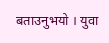बताउनुभयो । युवा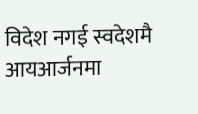विदेश नगई स्वदेशमै आयआर्जनमा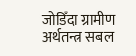जोडिँदा ग्रामीण अर्थतन्त्र सबल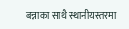बन्नाका साथै स्थानीयस्तरमा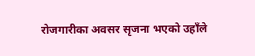रोजगारीका अवसर सृजना भएको उहाँले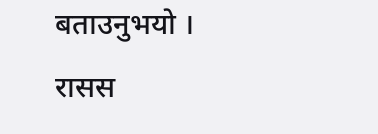बताउनुभयो । रासस